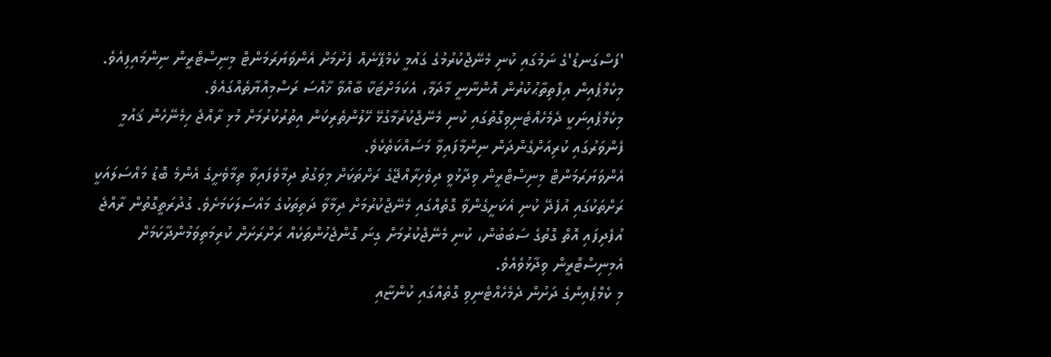'ފަސްގަނޑު'ގެ ނަމުގައި ކުނި މެނޭޖްކުރުމުގެ ގައުމީ ކެމްޕޭނެއް ފެށުމަށް އެންވަޔަރަމަންޓް މިނިސްޓްރީން ނިންމައިފިއެވެ. މިކެމްޕެއިން އިފްތިތާޙުކުރުން އޮންނާނީ މާދަމާ، އެކަމަށްޓަކާ ބާއްވާ ޚާއްސަ ރަސްމިއްޔާތެއްގައެވެ.
މިކެމްޕެއިނަކީ ދެމެހެއްޓެނިވިގޮތުގައި ކުނި މެނޭޖްކުރުމާގުޅޭ ހޭލުންތެރިކަން އިތުރުކުރުމަށް މުޅި ރާއްޖެ ހިމެނޭހެން ޤައުމީ ފެންވަރުގައި ކުރިއަށްގެންދަން ނިންމާފައިވާ މަސައްކަތެކެވެ.
އެންވަޔަރަމަންޓް މިނިސްޓްރީން ވިދާޅުވީ ދިވެހިރާއްޖޭގެ ރަށްތަކަށް މިވަގުތު ދިމާވެފައިވާ ތިމާވެށީގެ އެންމެ ބޮޑު މައްސަލައަކީ ރަށްތަކުގައި އުފެދޭ ކުނި އެކަށީގެންވާ ގޮތެއްގައި މެނޭޖްކުރުމަށް ދިމާވާ ދަތިތަކުގެ މައްސަލަކަމަށެވެ. ގުދުރަތީގޮތުން ރާއްޖެ އުފެދިފައި އޮތް ގޮތުގެ ސަބަބުން، ކުނި މެނޭޖްކުރުމަށް ގިނަ ގޮންޖެހުންތަކެއް ރަށްރަށަށް ކުރިމަތިވަމުންދާކަމަށް އެމިނިސްޓްރީން ވިދާޅުވެއެވެ.
މި ކެމްޕެއިންގެ ދަށުން ދެމެހެއްޓެނިވި ގޮތެއްގައި ކުންޏާއި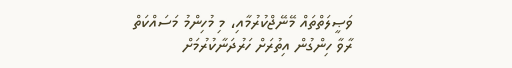ވަޞީލަތްތައް މޭނޭޖްކުރުމާއި، މި މުހިންމު މަސައްކަތް ރާވާ ހިންގުން އިތުރަށް ހަރުދަނާކުރުމަށް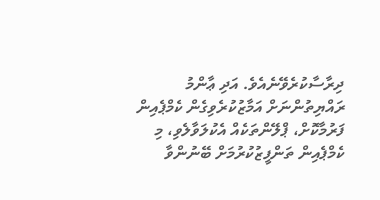ދިރާސާކުރެވޭނެއެވެ. އަދި ޢާންމު ރައްޔިތުންނަށް އަމާޒުކުރެވިގެން ކެމްޕެއިން ފަރުމާކޮށް، ޕްލޭންތަކެއް އެކުލަވާލެވި، މި ކެމްޕެއިން ތަންފީޒުކުރުމަށް ބޭނުންވާ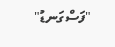"ފަސްގަނޑު"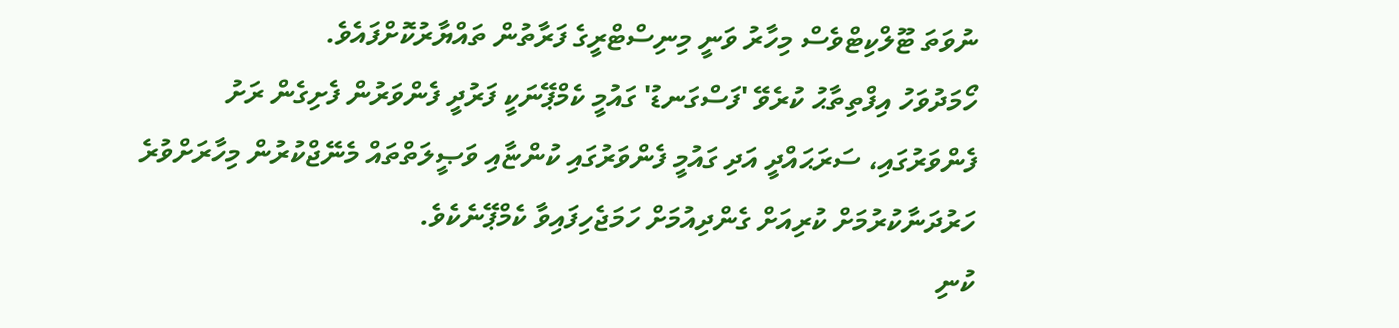ނުވަތަ ޓޫލްކިޓްވެސް މިހާރު ވަނީ މިނިސްޓްރީގެ ފަރާތުން ތައްޔާރުކޮށްފައެވެ.
ހޯމަދުވަހު އިފްތިތާޙު ކުރެވޭ 'ފަސްގަނޑު' ގައުމީ ކެމްޕޭނަކީ ފަރުދީ ފެންވަރުން ފެށިގެން ރަށު ފެންވަރުގައި، ސަރަޙައްދީ އަދި ގައުމީ ފެންވަރުގައި ކުންޏާއި ވަޞީލަތްތައް މެނޭޖްކުރުން މިހާރަށްވުރެ ހަރުދަނާކުރުމަށް ކުރިއަށް ގެންދިއުމަށް ހަމަޖެހިފައިވާ ކެމްޕޭނެކެވެ.
ކުނި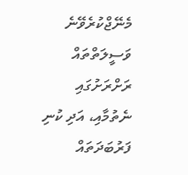މެނޭޖްކުރެވޭނެ ވަސީލަތްތައް ރަށްރަށުގައި ނެތުމާއި، އަދި ކުނި ފަރުބަދަތައް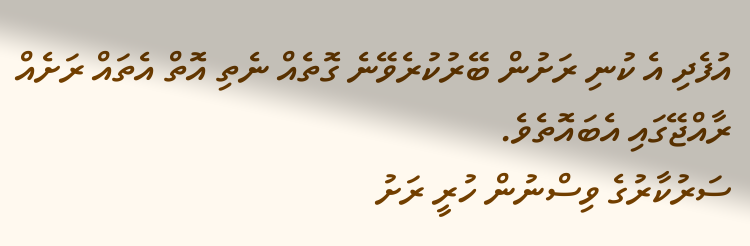އުފެދި އެ ކުނި ރަށުން ބޭރުކުރެވޭނެ ގޮތެއް ނެތި އޮތް އެތައް ރަށެއް ރާއްޖޭގައި އެބައޮތެވެ.
ސަރުކާރުގެ ވިސްނުން ހުރީ ރަށު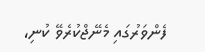ފެންވަރުގައި މެނޭޖްކުރެވޭ ކުނި،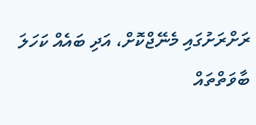ރަށްރަށުގައި މެނޭޖްކޮށް، އަދި ބައެއް ކަހަލަ ބާވަތްތައް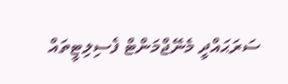ސަރަޙައްދީ މެނޭޖްމަންޓް ފެސިލިޓީތައް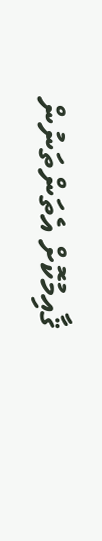ޤާއިމުކޮށް އެތަންތަނުން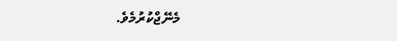މެނޭޖްކުރުމެވެ.